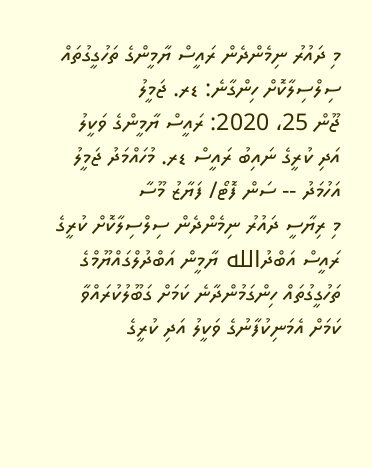މި ދައުރު ނިމެންދެން ރައީސް ޔާމީންގެ ތަހުގީގުތައް ސިލްސިލާކޮށް ހިންގާނެ: ޑރ. ޖަމީލު
ޖޫން 25، 2020: ރައީސް ޔާމީންގެ ވަކީލު އަދި ކުރީގެ ނައިބު ރައީސް ޑރ. މުހައްމަދު ޖަމީލު އަހުމަދު -- ސަން ފޮޓޯ/ ފަޔާޒު މޫސާ
މި ރިޔާސީ ދައުރު ނިމެންދެން ސިލްސިލާކޮށް ކުރީގެ ރައީސް އަބްދުالله ޔާމީން އަބްދުލްގައްޔޫމްގެ ތަހުގީގުތައް ހިންގަމުންދާނެ ކަމަށް ގަބޫލުކުރައްވާ ކަމަށް އެމަނިކުފާނުގެ ވަކީލު އަދި ކުރީގެ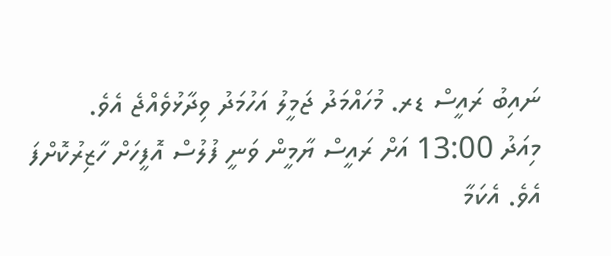ނައިބު ރައީސް ޑރ. މުހައްމަދު ޖަމީލު އަހުމަދު ވިދާޅުވެއްޖެ އެވެ.
މިއަދު 13:00 އަށް ރައީސް ޔާމީން ވަނީ ފުލުސް އޮފީހަށް ހާޒިރުކޮށްފަ އެވެ. އެކަމާ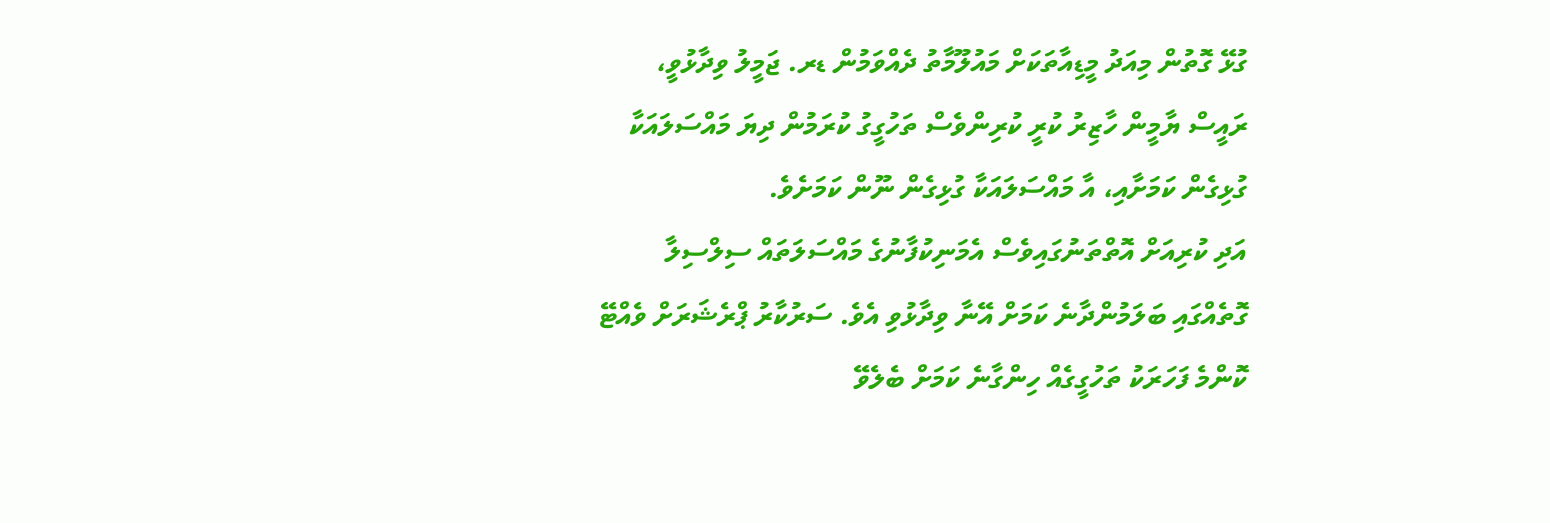ގުޅޭ ގޮތުން މިއަދު މީޑިއާތަކަށް މައުލޫމާތު ދެއްވަމުން ޑރ. ޖަމީލު ވިދާޅުވީ، ރައީސް ޔާމީން ހާޒިރު ކުރީ ކުރިންވެސް ތަހުގީގު ކުރަމުން ދިޔަ މައްސަލައަކާ ގުޅިގެން ކަމަށާއި، އާ މައްސަލައަކާ ގުޅިގެން ނޫން ކަމަށެވެ.
އަދި ކުރިއަށް އޮތްތަނުގައިވެސް އެމަނިކުފާނުގެ މައްސަލަތައް ސިލްސިލާ ގޮތެއްގައި ބަލަމުންދާނެ ކަމަށް އޭނާ ވިދާޅުވި އެވެ. ސަރުކާރު ޕްރެޝަރަށް ވެއްޓޭ ކޮންމެ ފަހަރަކު ތަހުގީގެއް ހިންގާނެ ކަމަށް ބެލެވޭ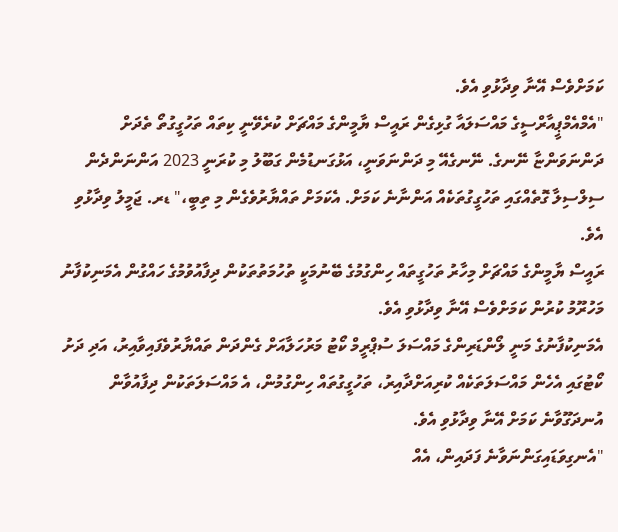ކަމަށްވެސް އޭނާ ވިދާޅުވި އެވެ.
"އެމްއެމްޕީއާރްސީގެ މައްސަލައާ ގުޅިގެން ރައީސް ޔާމީންގެ މައްޗަށް ކުރެވޭނީ ކިތައް ތަހުގީގުތޯ ތެދަށް ދަންނަވަންޏާ ނޭނގެ. ނޭނގެއޭ މި ދަންނަވަނީ، އަޅުގަނޑުމެން ގަބޫލު މި ކުރަނީ 2023 އަންނަންދެން ސިލްސިލާ ގޮތެއްގައި ތަހުގީގުތަކެއް އަންނާނެ ކަމަށް. އެކަމަށް ތައްޔާރުވެގެން މި ތިބީ،" ޑރ. ޖަމީލު ވިދާޅުވި އެވެ.
ރައީސް ޔާމީންގެ މައްޗަށް މިހާރު ތަހުގީތައް ހިންގުމުގެ ބޭނުމަކީ ތުހުމަތުތަކުން ދިފާއުވުމުގެ ހައްގުން އެމަނިކުފާނު މަހުރޫމު ކުރުން ކަމަށްވެސް އޭނާ ވިދާޅުވި އެވެ.
އެމަނިކުފާނުގެ މަނީ ލޯންޑަރިންގެ މައްސަލަ ސުޕްރީމް ކޯޓު މަރުހަލާއަށް ގެންދަން ތައްޔާރުވެފައިވާއިރު، އަދި ދަށު ކޯޓުގައި އެހެން މައްސަލަތަކެއް ކުރިއަށްދާއިރު، ތަހުގީގުތައް ހިންގުމުން، އެ މައްސަލަތަކުން ދިފާއުވާން އުނދަގޫވާނެ ކަމަށް އޭނާ ވިދާޅުވި އެވެ.
"އެނގިވަޑައިގަންނަވާނެ ފަދައިން، އެއް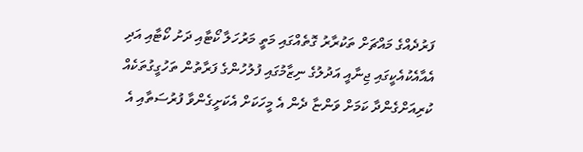ފަރުދެއްގެ މައްޗަށް ތަކުރާރު ގޮތެއްގައި މަތީ މަރުހަލާ ކޯޓާއި ދަށު ކޯޓާއި އަދި އެއާއެކުއެކީގައި ޖިނާއީ އަދުލުގެ ނިޒާމުގައި ފުލުހުންގެ ފަރާތުން ތަހުގީގުތަކެއް ކުރިއަށްގެންދާ ކަމަށް ވަންޏާ ދެން އެ މީހަކަށް އެކަށީގެންވާ ފުރުސަތާއި އެ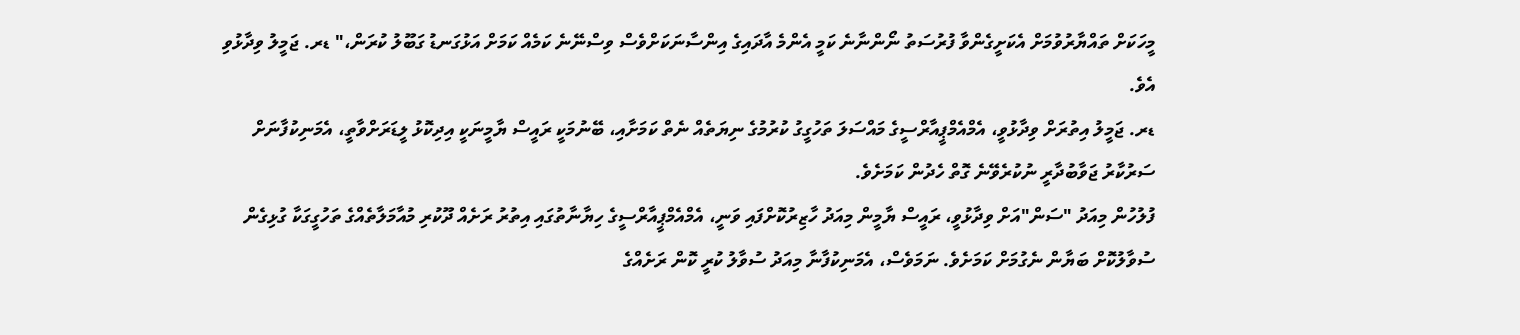މީހަކަށް ތައްޔާރުވުމަށް އެކަށީގެންވާ ފުރުސަތު ނޯންނާނެ ކަމީ އެންމެ އާދައިގެ އިންސާނަކަށްވެސް ވިސްނޭނެ ކަމެއް ކަމަށް އަޅުގަނޑު ގަބޫލު ކުރަން،" ޑރ. ޖަމީލު ވިދާޅުވި އެވެ.
ޑރ. ޖަމީލު އިތުރަށް ވިދާޅުވީ، އެމްއެމްޕީއާރްސީގެ މައްސަލަ ތަހުގީގު ކުރުމުގެ ނިޔަތެއް ނެތް ކަމަށާއި، ބޭނުމަކީ ރައީސް ޔާމީނަކީ އިދިކޮޅު ލީޑަރަށްވާތީ، އެމަނިކުފާނަށް ސަރުކާރު ޖަވާބުދާރީ ނުކުރެވޭނެ ގޮތް ހެދުން ކަމަށެވެ.
ފުލުހުން މިއަދު "ސަން"އަށް ވިދާޅުވީ، ރައީސް ޔާމީން މިއަދު ހާޒިރުކޮށްފައި ވަނީ، އެމްއެމްޕީއާރްސީގެ ހިޔާނާތުގައި އިތުރު ރަށެއް ދޫކުރި މުއާމަލާތެއްގެ ތަހުގީގަކާ ގުޅިގެން ސުވާލުކޮށް ބަޔާން ނެގުމަށް ކަމަށެވެ. ނަމަވެސް، އެމަނިކުފާނާ މިއަދު ސުވާލު ކުރީ ކޮން ރަށެއްގެ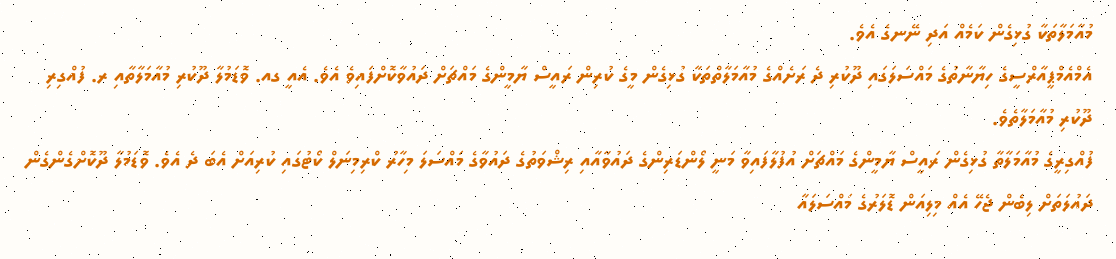މުއާމަލާތަކާ ގުޅިގެން ކަމެއް އަދި ނޭނގެ އެވެ.
އެމްއެމްޕީއާރްސީގެ ހިޔާނާތުގެ މައްސަލަގައި ދޫކުރި ދެ ރަށެއްގެ މުއާމަލާތްތަކާ ގުޅިގެން މީގެ ކުރިން ރައީސް ޔާމީންގެ މައްޗަށް ދައުވާކޮށްފައިވެ އެވެ. އެއީ ގއ. ވޮޑަމުލާ ދޫކުރި މުއާމަލާތާއި ރ. ފުއްގިރި ދޫކުރި މުއާމަލާތެވެ.
ފުއްގިރީގެ މުއާމަލާތާ ގުޅިގެން ރައީސް ޔާމީންގެ މައްޗަށް އުފުލާފައިވާ މަނީ ލޯންޑަރިންގެ ދައުވާއާއި ރިޝްވަތުގެ ދައުވާގެ މައްސަލަ މިހާރު ކްރިމިނަލް ކޯޓުގައި ކުރިއަށް އެބަ ދެ އެވެ. ވޮޑަމުލާ ދޫކޮށްގެންގެން ދައުލަތަށް ލިބެން ޖެހޭ އެއް މިލިއަން ޑޮލަރުގެ މައްސަލައާ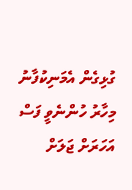ގުޅިގެން އެމަނިކުފާނު މިހާރު ހުންނެވީ ފަސް އަހަރަށް ޖަލަށް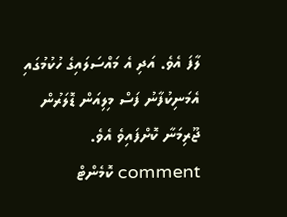ލާފަ އެވެ. އަދި އެ މައްސަލައިގެ ހުކުމުގައި އެމަނިކުފާނު ފަސް މިލިއަން ޑޮލަރުން ޖޫރިމަނާ ކޮށްފައިވެ އެވެ.
comment ކޮމެންޓް